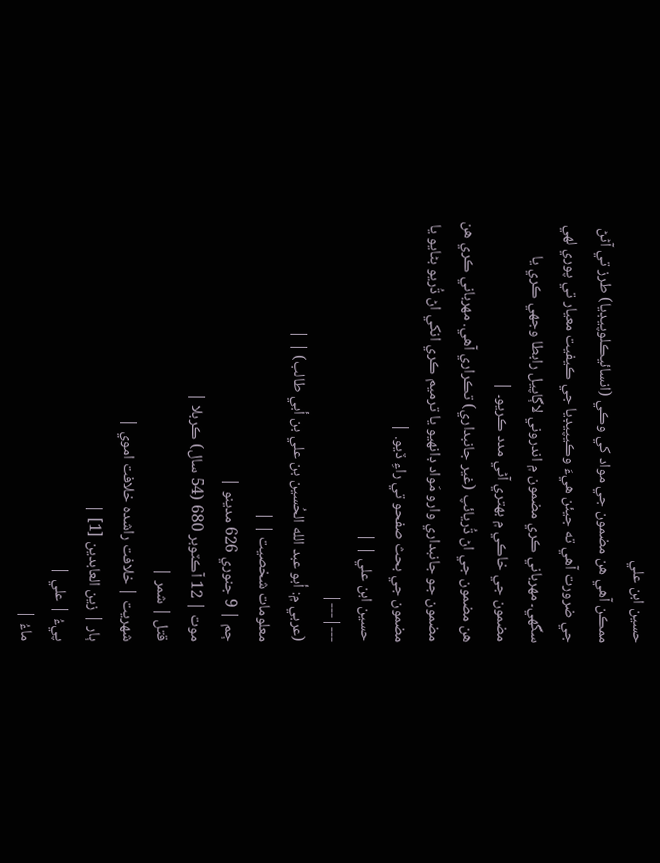حسين ابن علي
ممڪن آهي هن مضمون جي مواد کي وڪي (انسائيڪلوپيڊيا) طرز تي آڻڻ جي ضرورت آهي ته جيئن هيءَ وڪيپيڊيا جي ڪيفيت معيار تي پوري لهي سگهي۔ مهرباني ڪري مضمون ۾ اندروني لاڳاپيل رابطا وجهي ڪري يا مضمون جي خاڪي ۾ بهتري آڻي مدد ڪريو۔ |
هن مضمون جي اڻ ڌُريائپ (غير جانبداري) تڪراري آهي. مهرباني ڪري هن مضمون جو جانبداري وارو مَواد ڊانهيو يا ترميم ڪري انکي اڻ ڌُريو بڻايو يا مضمون جي بحث صفحو تي راءِ ڏيو. |
حسين ابن علي | |
---|---|
(عربي ۾: أبو عبد الله الحُسين بن علي بن أبي طالب) | |
معلومات شخصيت | |
ڄم | 9 جنوري 626 مدينو |
موت | 12 آڪٽوبر 680 (54 سال) ڪربلا |
قتل | شمر |
شھريت | خلافت راشده خلافت اموي |
ٻار | زين العابدين [1] |
پيءُ | علي |
ماءُ |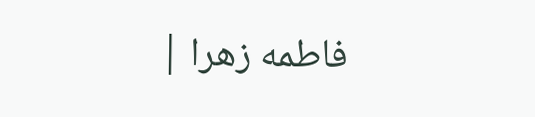فاطمه زهرا |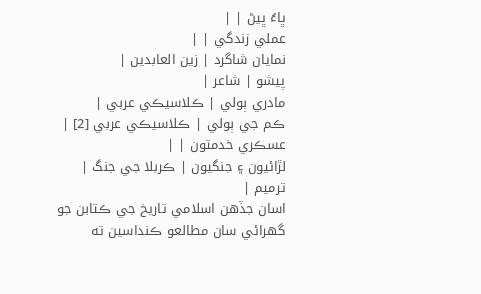ڀاءُ ڀيڻ | |
عملي زندگي | |
نمايان شاگرد | زين العابدين |
پيشو | شاعر |
مادري ٻولي | ڪلاسيڪي عربي |
ڪم جي ٻولي | ڪلاسيڪي عربي [2] |
عسڪري خدمتون | |
لڙائيون ۽ جنگيون | ڪربلا جي جنگ |
ترميم |
اسان جڏهن اسلامي تاريخ جي ڪتابن جو گهرائي سان مطالعو ڪنداسين ته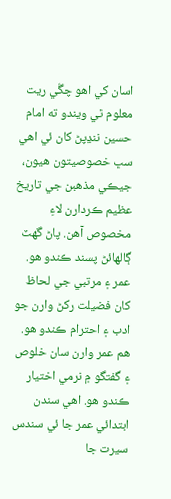اسان کي اهو چڱي ريت معلوم ٿي ويندو ته امام حسين ننڍپڻ کان ئي اهي سڀ خصوصيتون هيون، جيڪي مذهبن جي تاريخ عظيم ڪردارن لاءِ مخصوص آهن. پاڻ گهٽ ڳالهائڻ پسند ڪندو هو. عمر ۽ مرتبي جي لحاظ کان فضيلت رکڻ وارن جو ادب ۽ احترام ڪندو هو. هم عمر وارن سان خلوص ۽ گفتگو ۾ نرمي اختيار ڪندو هو. اهي سندن ابتدائي عمر جا ئي سندس سيرت جا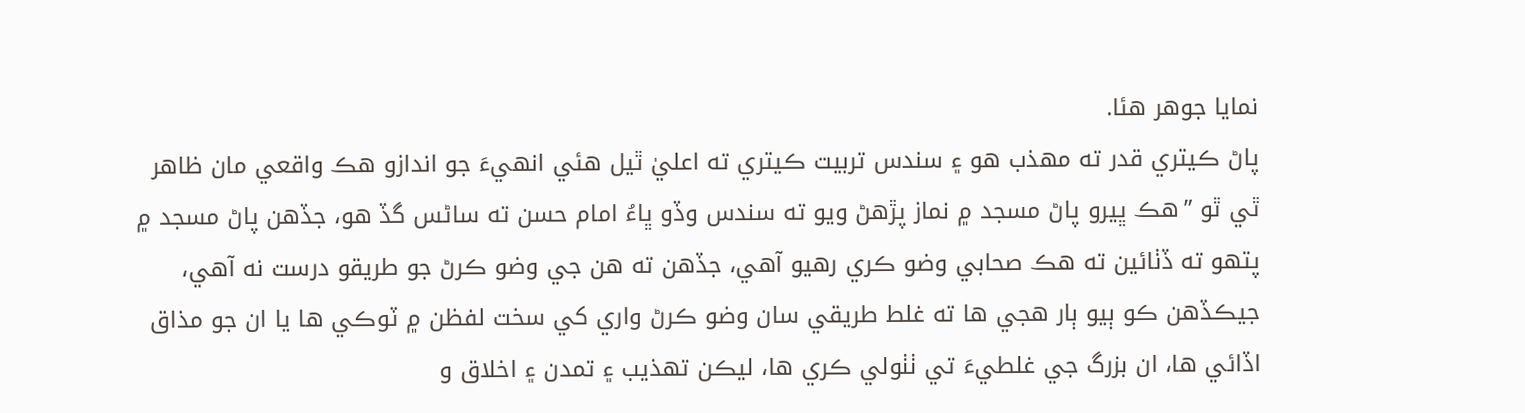نمايا جوهر هئا.
پاڻ ڪيتري قدر ته مهذب هو ۽ سندس تربيت ڪيتري ته اعليٰ ٿيل هئي انهيءَ جو اندازو هڪ واقعي مان ظاهر ٿي ٿو ”هڪ ڀيرو پاڻ مسجد ۾ نماز پڙهڻ ويو ته سندس وڏو ڀاءُ امام حسن ته ساڻس گڏ هو، جڏهن پاڻ مسجد ۾ پتهو ته ڏٺائين ته هڪ صحابي وضو ڪري رهيو آهي، جڏهن ته هن جي وضو ڪرڻ جو طريقو درست نه آهي، جيڪڏهن ڪو ٻيو ٻار هجي ها ته غلط طريقي سان وضو ڪرڻ واري کي سخت لفظن ۾ ٽوڪي ها يا ان جو مذاق اڏائي ها، ان بزرگ جي غلطيءَ تي ٺٺولي ڪري ها، ليڪن تهذيب ۽ تمدن ۽ اخلاق و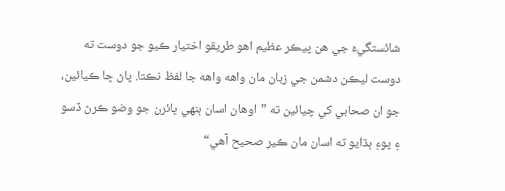شائستگيءَ جي هن پيڪر عظيم اهو طريقو اختيار ڪيو جو دوست ته دوست ليڪن دشمن جي زبان مان واهه واهه جا لفظ نڪتا. پاڻ ڇا ڪيائين، جو ان صحابي کي چيائين ته ”اوهان اسان ٻنهي ڀائرن جو وضو ڪرڻ ڏسو ۽ پوءِ ٻڌايو ته اسان مان ڪير صحيح آهي“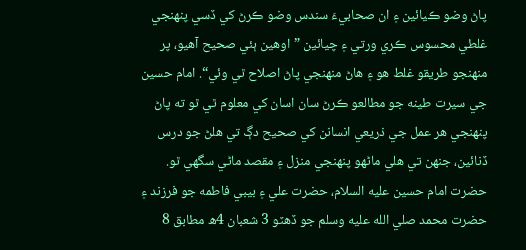پاڻ وضو ڪيائين ۽ ان صحابيءَ سندس وضو ڪرڻ کي ڏسي پنهنجي غلطي محسوس ڪري ورتي ۽ چيائين ”اوهين ٻئي صحيح آهيو، پر منهنجو طريقو غلط هو ۽ هاڻ منهنجي پاڻ اصلاح ٿي وئي“. امام حسين جي سيرت طينه جو مطالعو ڪرڻ سان اسان کي معلوم ٿي ٿو ته پاڻ پنهنجي هر عمل جي ذريعي انسانن کي صحيح دڳ تي هلڻ جو درس ڏنائين، جنهن تي هلي ماڻهو پنهنجي منزل ۽ مقصد ماڻي سگهي ٿو.
حضرت امام حسين عليه السلام، حضرت علي ۽ بيبي فاطمه جو فرزند ۽ حضرت محمد صلي الله عليه وسلم جو ڏهٽو 3 شعبان 4ھ مطابق 8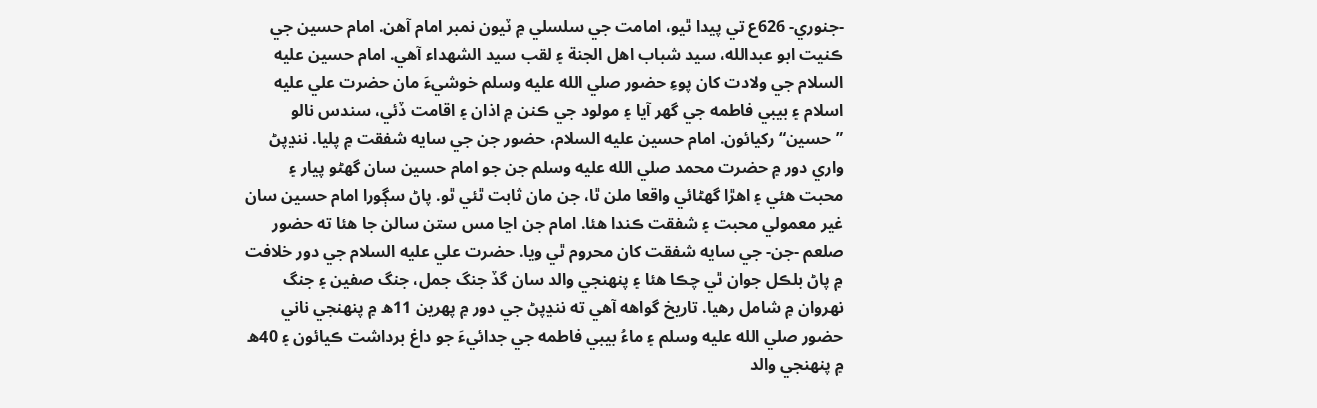-جنوري- 626ع تي پيدا ٿيو، امامت جي سلسلي ۾ ٽيون نمبر امام آهن. امام حسين جي ڪنيت ابو عبدالله، سيد شباب اهل الجنة ۽ لقب سيد الشهداء آهي. امام حسين عليه السلام جي ولادت کان پوءِ حضور صلي الله عليه وسلم خوشيءَ مان حضرت علي عليه اسلام ۽ بيبي فاطمه جي گهر آيا ۽ مولود جي ڪنن ۾ اذان ۽ اقامت ڏئي، سندس نالو ”حسين“ رکيائون. امام حسين عليه السلام، حضور جن جي سايه شفقت ۾ پليا. ننڍپڻ واري دور ۾ حضرت محمد صلي الله عليه وسلم جن جو امام حسين سان گهڻو پيار ۽ محبت هئي ۽ اهڙا گهڻائي واقعا ملن ٿا، جن مان ثابت ٿئي ٿو. پاڻ سڳورا امام حسين سان غير معمولي محبت ۽ شفقت ڪندا هئا. امام جن اڃا مس ستن سالن جا هئا ته حضور صلعم -جن- جي سايه شفقت کان محروم ٿي ويا. حضرت علي عليه السلام جي دور خلافت ۾ پاڻ بلڪل جوان ٿي چڪا هئا ۽ پنهنجي والد سان گڏ جنگ جمل، جنگ صفين ۽ جنگ نهروان ۾ شامل رهيا. تاريخ گواهه آهي ته ننڍپڻ جي دور ۾ پهرين 11ھ ۾ پنهنجي ناني حضور صلي الله عليه وسلم ۽ ماءُ بيبي فاطمه جي جدائيءَ جو داغ برداشت ڪيائون ۽ 40ھ ۾ پنهنجي والد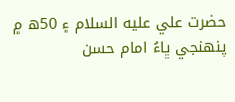حضرت علي عليه السلام ۽ 50ھ ۾ پنهنجي ڀاءُ امام حسن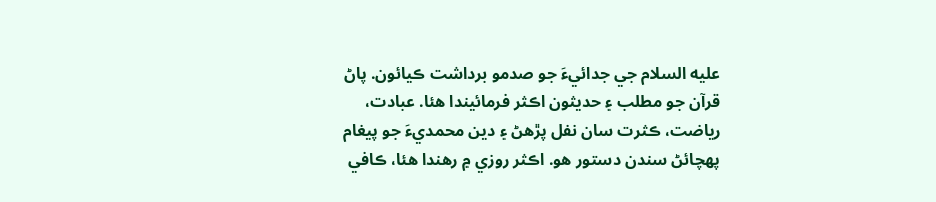عليه السلام جي جدائيءَ جو صدمو برداشت ڪيائون. پاڻ قرآن جو مطلب ۽ حديثون اڪثر فرمائيندا هئا. عبادت، رياضت، ڪثرت سان نفل پڙهڻ ۽ دين محمديءَ جو پيغام پهچائڻ سندن دستور هو. اڪثر روزي ۾ رهندا هئا، ڪافي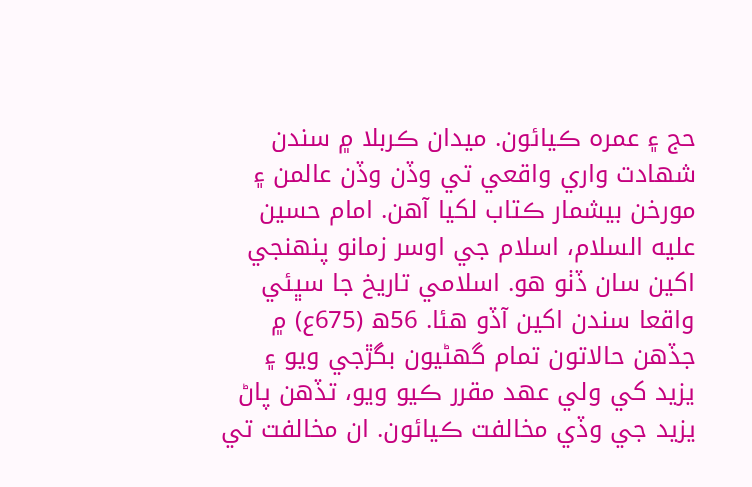حج ۽ عمره ڪيائون. ميدان ڪربلا ۾ سندن شهادت واري واقعي تي وڏن وڏن عالمن ۽ مورخن بيشمار ڪتاب لکيا آهن. امام حسين عليه السلام، اسلام جي اوسر زمانو پنهنجي اکين سان ڏٺو هو. اسلامي تاريخ جا سڀئي واقعا سندن اکين آڏو هئا. 56ھ (675ع) ۾ جڏهن حالاتون تمام گهڻيون بگڙجي ويو ۽ يزيد کي ولي عهد مقرر ڪيو ويو، تڏهن پاڻ يزيد جي وڏي مخالفت ڪيائون. ان مخالفت تي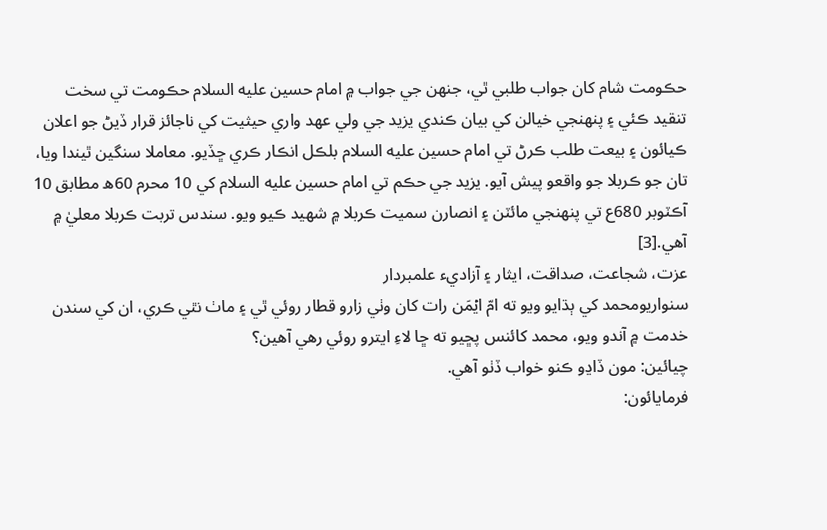حڪومت شام کان جواب طلبي ٿي، جنهن جي جواب ۾ امام حسين عليه السلام حڪومت تي سخت تنقيد ڪئي ۽ پنهنجي خيالن کي بيان ڪندي يزيد جي ولي عهد واري حيثيت کي ناجائز قرار ڏيڻ جو اعلان ڪيائون ۽ بيعت طلب ڪرڻ تي امام حسين عليه السلام بلڪل انڪار ڪري ڇڏيو. معاملا سنگين ٿيندا ويا، تان جو ڪربلا جو واقعو پيش آيو. يزيد جي حڪم تي امام حسين عليه السلام کي 10 محرم 60ھ مطابق 10 آڪٽوبر 680ع تي پنهنجي مائٽن ۽ انصارن سميت ڪربلا ۾ شهيد ڪيو ويو. سندس تربت ڪربلا معليٰ ۾ آهي.[3]
عزت، شجاعت، صداقت، ايثار ۽ آزاديء علمبردار
سنواريومحمد کي ٻڌايو ويو ته امّ ايۡمَن رات کان وٺي زارو قطار روئي ٿي ۽ ماٺ نٿي ڪري، ان کي سندن خدمت ۾ آندو ويو، محمد کائنس پڇيو ته ڇا لاءِ ايترو روئي رهي آهين؟
چيائين: مون ڏاڍو ڪنو خواب ڏٺو آهي.
فرمايائون: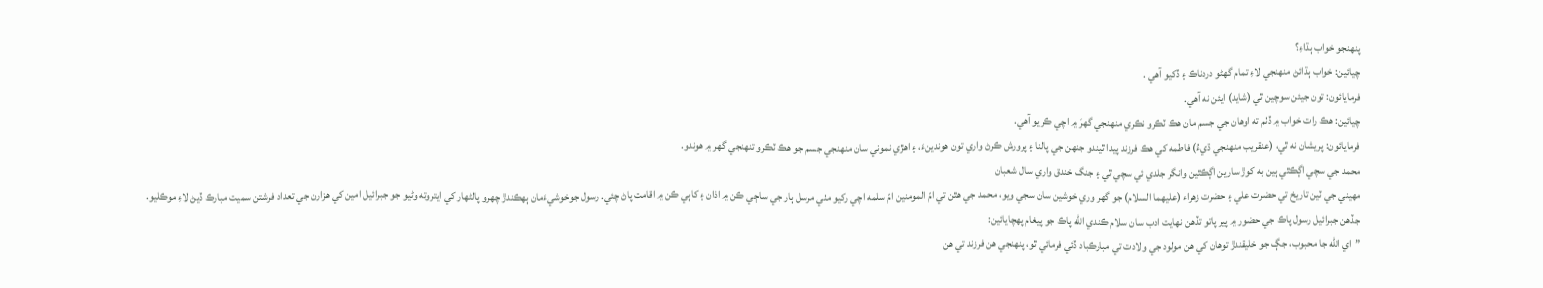پنهنجو خواب ٻڌاءِ؟
چيائين: خواب ٻڌائڻ منهنجي لاءِ تمام گھڻو دردناڪ ۽ ڏکيو آهي .
فرمايائون: تون جيئن سوچين ٿي (شايد) ايئن نه آهي.
چيائين: هڪ رات خواب ۾ ڏٺم ته اوهان جي جسم مان هڪ ٽڪرو نڪري منهنجي گھرَ ۾ اچي ڪريو آهي.
فرمايائون: پريشان نه ٿي، (عنقريب منهنجي ڌيءُ) فاطمه کي هڪ فرزند پيدا ٿيندو جنهن جي پالنا ۽ پرورش ڪرڻ واري تون هوندينءَ، ۽ اهڙي نموني سان منهنجي جسم جو هڪ ٽڪرو تنهنجي گهر ۾ هوندو.
محمد جي سچي اڳڪٿي ٻين به کوڙ سارين اڳڪٿين وانگر جلدي ئي سچي ٿي ۽ جنگ خندق واري سال شعبان
مهيني جي ٽين تاريخ تي حضرت علي ۽ حضرت زهراء (عليهما السلام) جو گھر وري خوشين سان سجي ويو، محمد جي هٿن تي امّ المومنين امّ سلمه اچي رکيو مٺي مرسل ٻار جي ساڄي ڪن ۾ اذان ۽ کاٻي ڪن ۾ اقامت پاڻ چئي. رسول جوخوشيءَمان ٻهڪندڙ چهرو پالڻهار کي ايتروته وڻيو جو جبرائيل امين کي هزارن جي تعداد فرشتن سميت مبارڪ ڏيڻ لاءِ موڪليو.
جڏهن جبرائيل رسول پاڪ جي حضور ۾ پير پاتو تڏهن نهايت ادب سان سلام ڪندي الله پاڪ جو پيغام پهچايائين:
”اي الله جا محبوب، جڳ جو خليقندڙ توهان کي هن مولود جي ولادت تي مبارڪباد ڏئي فرمائي ٿو، پنهنجي هن فرزند تي هن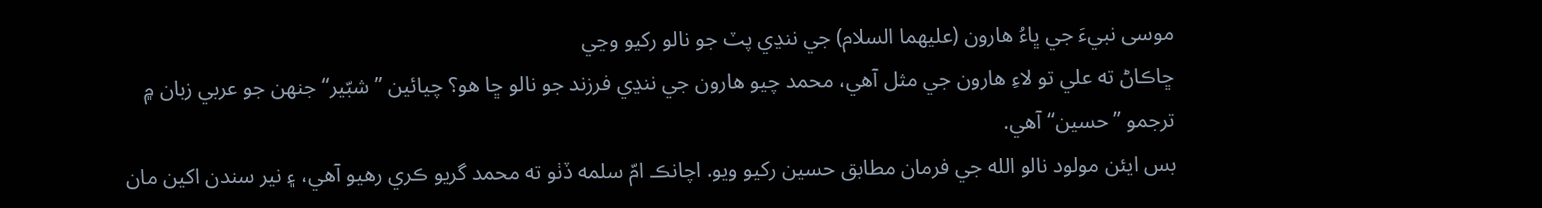موسى نبيءَ جي ڀاءُ هارون (عليهما السلام) جي ننڍي پٽ جو نالو رکيو وڃي
ڇاڪاڻ ته علي تو لاءِ هارون جي مثل آهي، محمد چيو هارون جي ننڍي فرزند جو نالو ڇا هو؟ چيائين ”شبّير“ جنهن جو عربي زبان ۾ ترجمو ”حسين“ آهي.
بس ايئن مولود نالو الله جي فرمان مطابق حسين رکيو ويو. اچانڪ امّ سلمه ڏٺو ته محمد گريو ڪري رهيو آهي، ۽ نير سندن اکين مان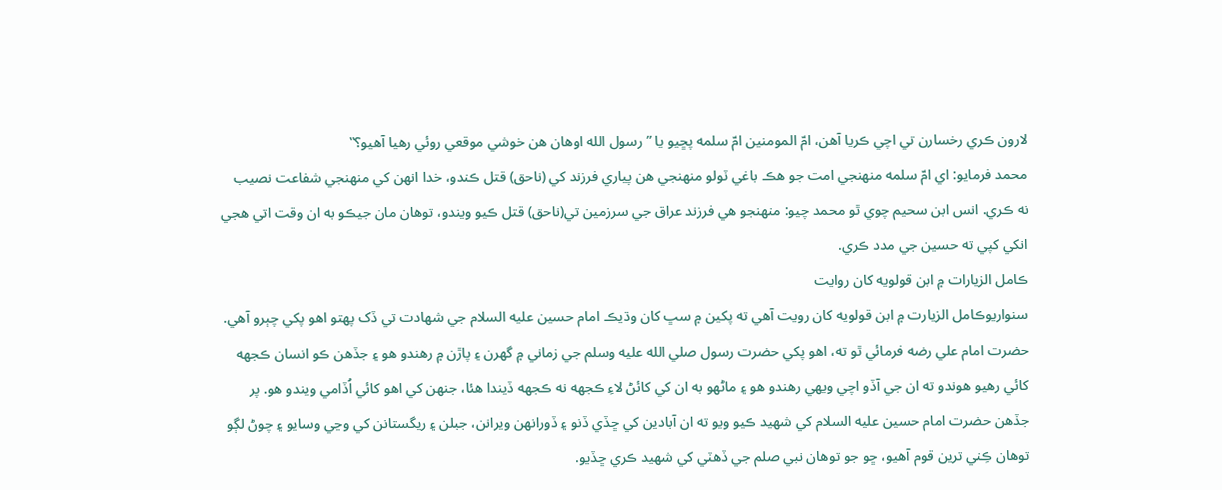لارون ڪري رخسارن تي اچي ڪريا آهن، امّ المومنين امّ سلمه پڇيو يا ”رسول الله اوهان هن خوشي موقعي روئي رهيا آهيو؟‟
محمد فرمايو: اي امّ سلمه منهنجي امت جو هڪ باغي ٽولو منهنجي هن پياري فرزند کي (ناحق) قتل ڪندو، خدا انهن کي منهنجي شفاعت نصيب نه ڪري. انس ابن سحيم چوي ٿو محمد چيو: منهنجو هي فرزند عراق جي سرزمين تي(ناحق) قتل ڪيو ويندو، توهان مان جيڪو به ان وقت اتي هجي انکي کپي ته حسين جي مدد ڪري.
ڪامل الزيارات ۾ ابن قولويه کان روايت
سنواريوڪامل الزيارت ۾ ابن قولويه کان رويت آهي ته پکين ۾ سڀ کان وڌيڪ امام حسين عليه السلام جي شهادت تي ڏک پهتو اهو پکي چٻرو آهي. حضرت امام علي رضه فرمائي ٿو ته، اهو پکي حضرت رسول صلي الله عليه وسلم جي زماني ۾ گهرن ۽ پاڙن ۾ رهندو هو ۽ جڏهن ڪو انسان ڪجهه کائي رهيو هوندو ته ان جي آڏو اچي ويهي رهندو هو ۽ ماڻهو به ان کي کائڻ لاءِ ڪجهه نه ڪجهه ڏيندا هئا، جنهن کي اهو کائي اُڏامي ويندو هو. پر جڏهن حضرت امام حسين عليه السلام کي شهيد ڪيو ويو ته ان آبادين کي ڇڏي ڏنو ۽ ڏورانهن ويرانن، جبلن ۽ ريگستانن کي وڃي وسايو ۽ چوڻ لڳو توهان ڪِني ترين قوم آهيو، ڇو جو توهان نبي صلم جي ڏهٽي کي شهيد ڪري ڇڏيو.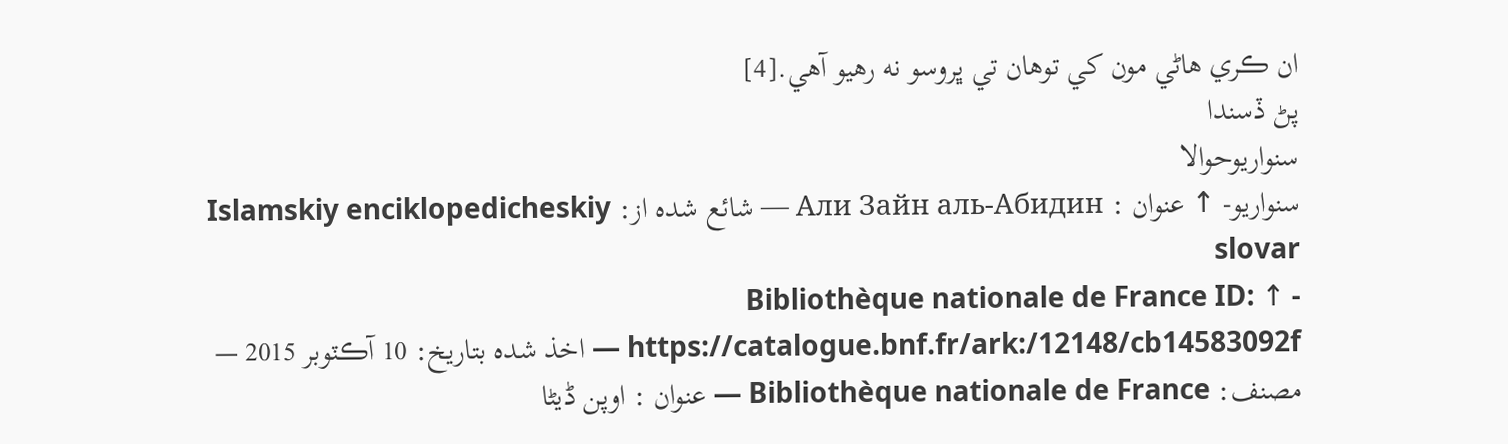ان ڪري هاڻي مون کي توهان تي ڀروسو نه رهيو آهي.[4]
پڻ ڏسندا
سنواريوحوالا
سنواريو- ↑ عنوان : Али Зайн аль-Абидин — شائع شدہ از: Islamskiy enciklopedicheskiy slovar
- ↑ Bibliothèque nationale de France ID: https://catalogue.bnf.fr/ark:/12148/cb14583092f — اخذ شدہ بتاریخ: 10 آڪٽوبر 2015 — مصنف: Bibliothèque nationale de France — عنوان : اوپن ڈیٹا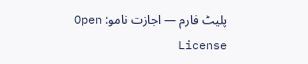پلیٹ فارم — اجازت نامو: Open License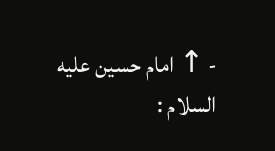- ↑ امام حسين عليه السلام :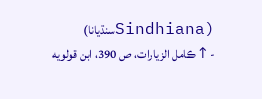(Sindhianaسنڌيانا)
- ↑ ڪامل الزيارات، ص 390، ابن قولويه